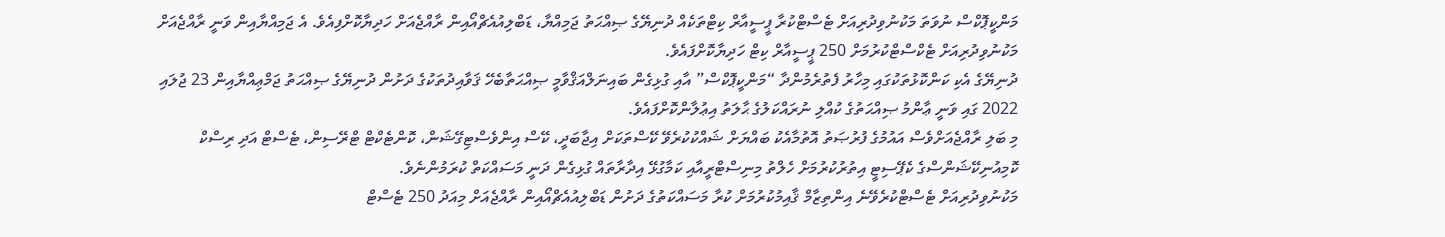މަންކީޕޮކްސް ނުވަތަ މަކުނުވިދުރިއަށް ޓެސްޓްކުރާ ޕީސީއާރް ކިޓްތަކެއް ދުނިޔޭގެ ޞިއްޙަތު ޖަމިއްޔާ، ޑަބްލިއުއެޗްއޯއިން ރާއްޖެއަށް ހަދިޔާކޮށްފިއެވެ. އެ ޖަމިއްޔާއިން ވަނީ ރާއްޖެއަށް މަކުނުވިދުރިއަށް ޓެކްސްޓްކުރުމަށް 250 ޕީސީއާރް ކިޓް ހަދިޔާކޮށްފައެވެ.
ދުނިޔޭގެ އެކި ކަންކޮޅުތަކުގައި މިހާރު ފެތުރެމުންދާ “މަންކީޕޮކްސް” އާއި ގުޅިގެން ބައިނަލްއަޤްވާމީ ޞިއްޙަތާބެހޭ ޤަވާއިދުތަކުގެ ދަށުން ދުނިޔޭގެ ޞިއްޙަތު ޖަމްޢިއްޔާއިން 23 ޖުލައި 2022 ގައި ވަނީ ޢާންމު ޞިއްޙަތުގެ ކުއްލި ނުރައްކަލުގެ ޙާލަތު އިޢުލާންކޮށްފައެވެ.
މި ބަލި ރާއްޖެއަށްވެސް އައުމުގެ ފުރުޞަތު އޮތުމާއެކު ބައްޔަށް ޝައްކުކުރެވޭ ކޭސްތަކަށް އިޖާބަދީ، ކޭސް އިންވެސްޓިގޭޝަން، ކޮންޓެކްޓް ޓްރޭސިން، ޓެސްޓް އަދި ރިސްކް ކޮމިއުނިކޭޝަންސްގެ ކެޕޭސިޓީ އިތުރުކުރުމަށް ހެލްތު މިނިސްޓްރީއާއި ކަމާގުޅޭ އިދާރާތައް ގުޅިގެން ދަނީ މަސައްކަތް ކުރަމުންނެވެ.
މަކުނުވިދުރިއަށް ޓެސްޓްކުރެވޭނެ އިންތިޒާމް ޤާއިމުކުރުމަށް ކުރާ މަސައްކަތުގެ ދަށުން ޑަބްލިއުއެޗްއޯއިން ރާއްޖެއަށް މިއަދު 250 ޓެސްޓް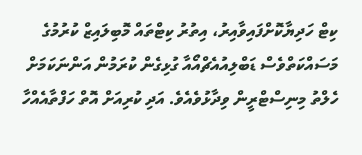ކިޓް ހަދިޔާކޮށްފައިވާއިރު، އިތުރު ކިޓްތައް މޮބިލައިޒް ކުރުމުގެ މަސައްކަތްވެސް ޑަބްލިއުއެޗްއޯއާ ގުޅިގެން ކުރަމުން އަންނަކަމަށް ހެލްތު މިނިސްޓްރީން ވިދާޅުވެއެވެ. އަދި ކުރިއަށް އޮތް ހަފްތާއެއްހާ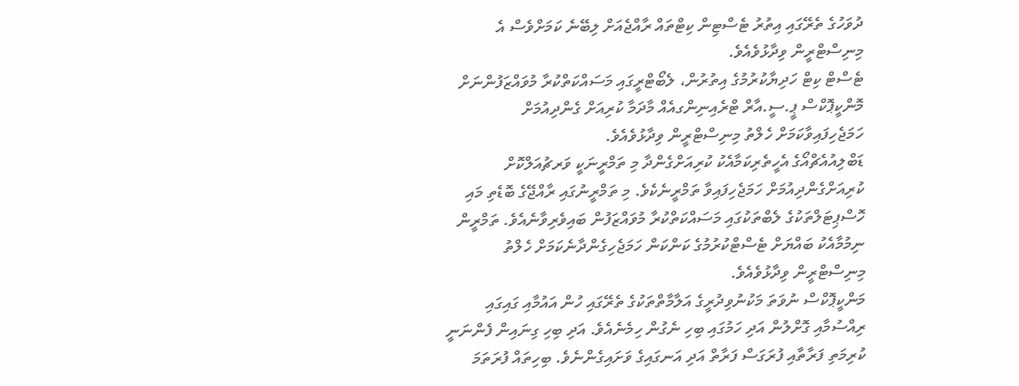ދުވަހުގެ ތެރޭގައި އިތުރު ޓެސްޓިން ކިޓްތައް ރާއްޖެއަށް ލިބޭނެ ކަމަށްވެސް އެ މިނިސްޓްރީން ވިދާޅުވެއެވެ.
ޓެސްޓް ކިޓް ހަދިޔާކުރުމުގެ އިތުރުން، ލެބޯޓްރީގައި މަސައްކަތްކުރާ މުވައްޒަފުންނަށް މޮންކީޕޮކްސް ޕީ.ސީ.އާރް ޓްރެއިނިންގއެއް މާދަމާ ކުރިއަށް ގެންދިއުމަށް ހަމަޖެހިފައިވާކަމަށް ހެލްތު މިނިސްޓްރީން ވިދާޅުވެއެވެ.
ޑަބްލިއުއެޗްއޯގެ އެހީތެރިކަމާއެކު ކުރިއަށްގެންދާ މި ތަމްރީނަކީ ވަރޗުއަލްކޮށް ކުރިއަށްގެންދިއުމަށް ހަމަޖެހިފައިވާ ތަމްރީނެކެވެ. މި ތަމްރީނުގައި ރާއްޖޭގެ ބޮޑެތި މައި ހޮސްޕިޓަލްތަކުގެ ލެބްތަކުގައި މަސައްކަތްކުރާ މުވައްޒަފުން ބައިވެރިވާނެއެވެ. ތަމްރީން ނިމުމާއެކު ބައްޔަށް ޓެސްޓްކުރުމުގެ ކަންކަން ހަމަޖެހިގެންދާނެކަމަށް ހެލްތު މިނިސްޓްރީން ވިދާޅުވެއެވެ.
މަންކީޕޮކްސް ނުވަތަ މަކުނުވިދުރީގެ އަލާމާތްތަކުގެ ތެރޭގައި ހުން އައުމާއި ގައިގައި ރިއްސުމާއި ގޮށްލުން އަދި ހަމުގައި ބިހި ނެގުން ހިމެނެއެވެ. އަދި ބިހި ގިނައިން ފެންނަނީ ކުރިމަތި ފަރާތާއި ފުރަގަސް ފަރާތް އަދި އަނގައިގެ ވަށައިގެންނެވެ. ބިހިތައް ފުރަތަމަ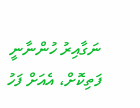ނަގާއިރު ހުންނާނީ ފަތިކޮށް، އެއަށް ފަހު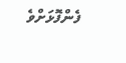ފެންފޮޅަށްވެ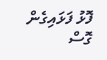ފޮޅު ފަޅައިގެން ގޮސް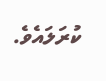ކުރަލައެވެ.